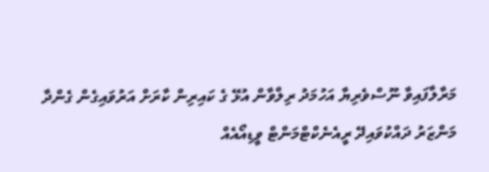މަރާލާފައިވާ ނޫސްވެރިޔާ އަހުމަދު ރިލްވާން އުޅޭ ގެ ކައިރިން ކާރަށް އަރުވައިގެން ގެންދާ މަންޒަރު ދައްކުވައިދޭ ރީއެނެކްޓްމަންޓް ވީޑިއޯއެއް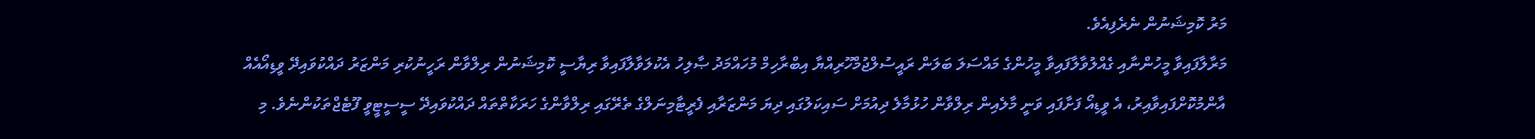މަރު ކޮމިޝަނުން ނެރެފިއެވެ.
މަރާލާފައިވާ މީހުންނާއި ގެއްލުވާލާފައިވާ މީހުންގެ މައްސަލަ ބަލަން ރައީސުލްޖުމްހޫރިއްޔާ އިބްރާހިމް މުހައްމަދު ޞާލިހު އެކުލަވާލާފައިވާ ރިޔާސީ ކޮމިޝަނުން ރިލްވާން ރަހީނުކުރި މަންޒަރު ދައްކުވައިދޭ ވީޑިއޯއެއް އާންމުކޮށްފައިވާއިރު، އެ ވީޑިއޯ ފަށާފައި ވަނީ މާލެއިން ރިލްވާން ހުޅުމާލެ ދިއުމަށް ސައިކަލުގައި ދިޔަ މަންޒަރާއި ފެރީޓާމިނަލްގެ ތެރޭގައި ރިލްވާންގެ ހަރަކާތްތައް ދައްކުވައިދޭ ސީސީޓީވީ ފޫޓެޖްތަކުންނެވެ. މި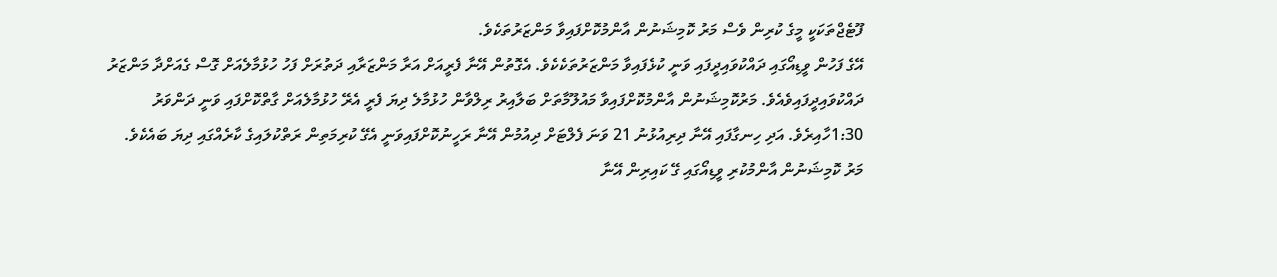ފޫޓެޖްތަކަކީ މީގެ ކުރިން ވެސް މަރު ކޮމިޝަނުން އާންމުކޮށްފައިވާ މަންޒަރުތަކެވެ.
އޭގެ ފަހުން ވީޑިއޯގައި ދައްކުވައިދީފައި ވަނީ ކުޅެފައިވާ މަންޒަރުތަކެކެވެ. އެގޮތުން އޭނާ ފެރީއަށް އަރާ މަންޒަރާއި ދަތުރަށް ފަހު ހުޅުމާލެއަށް ގޮސް ގެއަށްދާ މަންޒަރު ދައްކުވައިދީފައިވެއެވެ. މަރުކޮމިޝަނުން އާންމުކޮށްފައިވާ މައުލޫމާތަށް ބަލާއިރު ރިލްވާން ހުޅުމާލެ ދިޔަ ފެރީ އެރޭ ހުޅުމާލެއަށް ގާތްކޮށްފައި ވަނީ ދަންވަރު 1:30ހާއިރެވެ. އަދި ހިނގާފައި އޭނާ ދިރިއުޅުނު 21 ވަނަ ފެލްޓަށް ދިއުމުން އޭނާ ރަހީނުކޮށްފައިވަނީ އެގޭ ކުރިމަތިން ރަތްކުލައިގެ ކާރެއްގައި ދިޔަ ބައެކެވެ.
މަރު ކޮމިޝަނުން އާންމުކުރި ވީޑިއޯގައި ގޭ ކައިރިން އޭނާ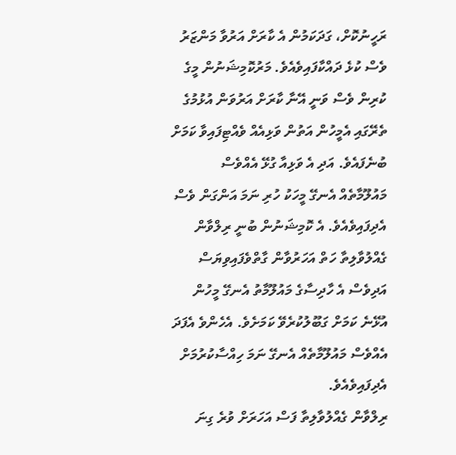ރަހީނުކޮށް، ގަދަކަމުން އެ ކާރަށް އަރުވާ މަންޒަރު ވެސް ކުޅެ ދައްކާފައިވެއެވެ. މަރުކޮމިޝަނުން މީގެ ކުރިން ވެސް ވަނީ އޭނާ ކާރަށް އަރުވަން އުޅުމުގެ ތެރޭގައި އެމީހުން އަތުން ވަޅިއެއް ވެއްޓިފައިވާ ކަމަށް ބުނެފައެވެ. އަދި އެ ވަޅިއާ ގުޅޭ އެއްވެސް މައުލޫމާތެއް އެނގޭ މީހަކު ހުރި ނަމަ އަންގަން ވެސް އެދިފައިވެއެވެ. އެ ކޮމިޝަނުން ބުނީ ރިލްވާން ގެއްލުވާލިތާ ހަތް އަހަރުވާން ގާތްވެފައިވިޔަސް އަދިވެސް އެ ހާދިސާގެ މައުލޫމާތު އެނގޭ މީހުން އުޅޭނެ ކަމަށް ގަބޫލުކުރެވޭ ކަމަށެވެ. އެހެންވެ އެފަދަ އެއްވެސް މައުލޫމާތެއް އެނގޭ ނަމަ ހިއްސާކުރުމަށް އެދިފައިވެއެވެ.
ރިލްވާން ގެއްލުވާލިތާ ފަސް އަހަރަށް ވުރެ ގިނަ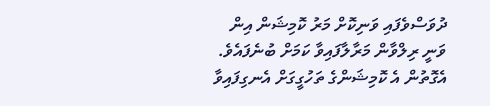ދުވަސްވެފައި ވަނިކޮށް މަރު ކޮމިޝަން އިން ވަނީ ރިލްވާން މަރާލާފައިވާ ކަމަށް ބުނެފައެވެ. އެގޮތުން އެ ކޮމިޝަންގެ ތަހުގީގަށް އެނގިފައިވާ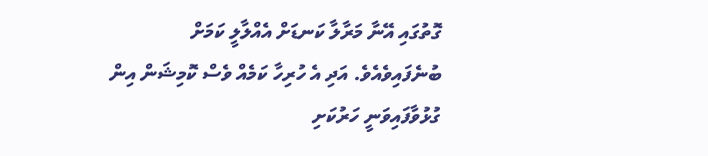ގޮތުގައި އޭނާ މަރާލާ ކަނޑަށް އެއްލާލީ ކަމަށް ބުނެފައިވެއެވެ. އަދި އެ ހުރިހާ ކަމެއް ވެސް ކޮމިޝަން އިން ގުޅުވާފައިވަނީ ހަރުކަށި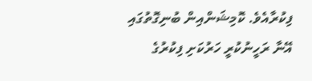ފިކުރާއެވެ. ކޮމިޝަންއިން ބުނިގޮތުގައި އޭނާ ރަހީނުކުރީ ހަރުކަށި ފިކުރުގެ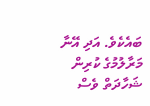ބައެކެވެ. އަދި އޭނާ މަރާލުމުގެ ކުރިން ޝަހާދަތް ވެސް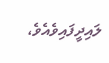ލައިދީފައިވެއެވެ،